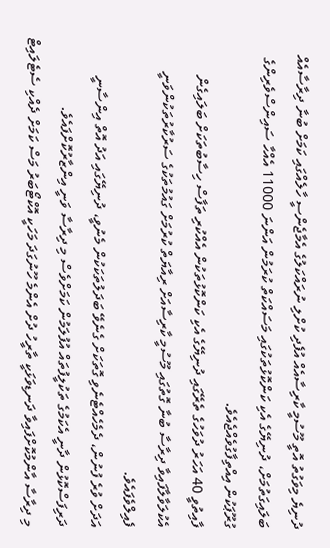ދުނިޔެ މިވަގުތު އޮތީ މޫސުމީ ކާރިސާއެއް އުފެދި ކުށްލި ނުރައްކަލުގެ އެމާޖެންސީ ހާލެއްގައި ކަމަށް ބުނާ ދިރާސާއެއް ބަލައިގަތުމަށް، ދުނިޔޭގެ އެކި ކަންކޮޅުތަކުގައި މަސައްކަތް ކުރަމުން އަންނަ 11000 އެއްހާ ސައިންސްވެރިންގެ ގުރޫޕަކުން އިއްތިފާގުވެއްޖެއެވެ.
ފާއިތުވީ 40 އަހަރު ދުވަހުގެ ތެރޭގައި ދުނިޔޭގެ އެކި ކަންކޮޅުތަކުން އެއްކުރި ތަފާސް ހިސާބުތަކަށް ބަލައިގެން އެކުލަވާލާފައިވާ ދިރާސާ ބުނާ ގޮތުގައި މޫސުމީ ކާރިސާއަށް ރިއާޔަތް ކުރުމަށް ގައުމުތަކުގެ ސަރުކާރުތަކުންވަނީ ފެއިލްވެފައެވެ.
އަދަށް ވުރެ ފުނުން، ދެމެހެއްޓެނެވި ގޮތަކަށް ގެނެވޭ ބަދަލުތަކަކުން މެނުވީ، ދުނިޔޭގައި އަދު އޮތް އިންސާނީ ދަރިފަސްކޮޅުން ދާނީ އެކަމުގެ ތަކުލީފުތައް އުފުލަމުން ކަމަށްވެސް މި ދިރާސާ ވަނީ އިންޒާރުކޮށްފައެވެ.
މި ދިރާސާ އާންމުކޮށްފައިވާ ދަނޑިވަޅަކީ ތާރީހު ދުށް އެންމެ ހޫނުގަދަ މަހަކީ އޮކްޓޯބަރު މަސް ކަމަށް ދެއްކި ސެޓެލައިޓް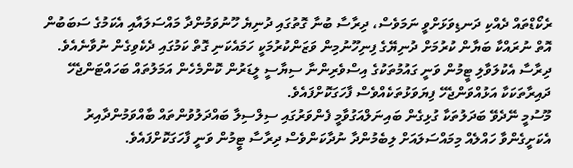ރެކޯޑްތައް ދެއްކި ދަނޑިވަޅަށްވީ ނަމަވެސް، ދިރާސާ ބުނާ ގޮތުގައި ދުނިޔެ ހޫނުވަމުންދާ މައްސަލައާއި އެކަމުގެ ސަބަބުން އޮތް ނުރައްކާ ބަޔާން ކުރުމަށް ދުނިޔޭގެ ފިނިހޫނުމިން ވަޒަންކުރުމަކީ ހަމައެކަނި ގޮތް ކަމުގައި ދެކެވިގެން ނުވާނެއެވެ.
ދިރާސާ އެކުލަވާލި ޓީމުން ވަނީ ގައުމުތަކުގެ އިސްވެރިންނާ ސިޔާސީ ލީޑަރުން ކޮންމެހެން އަމަލުތައް ބަހައްޓަންޖެހޭ ދައިރާތަކަކާ އަޅުއްވަންޖެހޭ ފިޔަވަޅުތަކެއްވެސް ފާހަގަކޮށްފައެވެ.
މޫސުމީ ނޭދެވޭ ބަދަލުތަކާ ގުޅިގެން ބައިނަލްއަގުވާމީ ފެންވަރުގައި ސިލްސިލާ ބައްދަލުވުންތައް ބާއްވަމުންދާއިރު އެކަށީގެންވާ ހައްލެއް މިމައްސަލައަށް ލިބެމުންދާ ނުދާކަންވެސް ދިރާސާ ޓީމުން ވަނީ ފާހަގަކޮށްފައެވެ.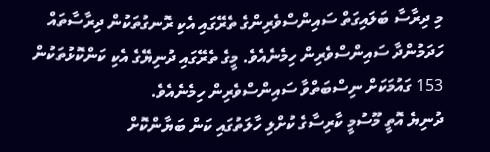މި ދިރާސާ ބަލައިގަތް ސައިންސްވެރިންގެ ތެރޭގައި އެކި ރޮނގުތަކުން ދިރާސާތައް ހަދަމުންދާ ސައިންސްވެރިން ހިމެނެއެވެ. މީގެ ތެރޭގައި ދުނިޔޭގެ އެކި ކަންކޮޅުތަކުން 153 ގައުމަކަށް ނިސްބަތްވާ ސައިންސްވެރިން ހިމެނެއެވެ.
ދުނިޔެ އޮތީ މޫސުމީ ކާރިސާގެ ކުށްލި ހާލަތުގައި ކަން ބަޔާންކޮށް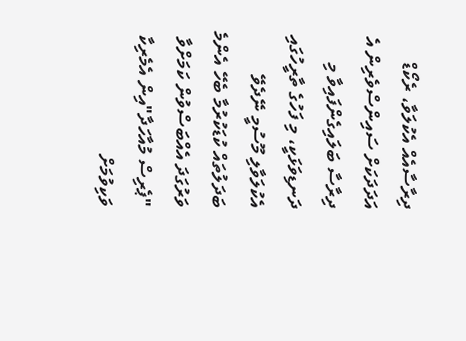ދިރާސާއެއް އެކުލަވާ، ރެކޯޑް އަދަދަކަށް ސައިންސްވެރިން އެ ދިރާސާ ބަލައިގެންފައިވާ މި ދަނޑިވަޅަކީ، މި ފަހުގެ ތާރީހުގައި އެކުލަވާލި މޫސުމީ ނޭދެވޭ ބަދަލުތައް ކުޑަކުރުމާ ބެހޭ އެންމެ ވަރުގަދަ އެއްބަސްވުން ކަމަށްވާ "ޕެރިސް މުއާހަދާ"އިން އެމެރިކާ ވަކިވުމަށް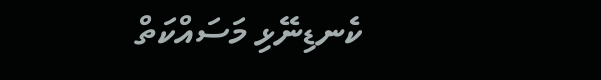ކެނޑިނޭޅި މަސައްކަތް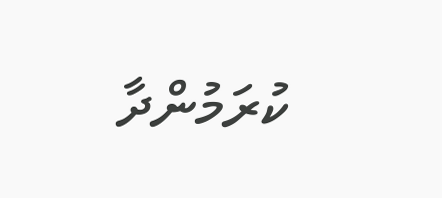ކުރަމުންދާ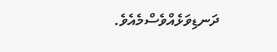ދަނޑިވަޅެއްވެސްމެއެވެ.